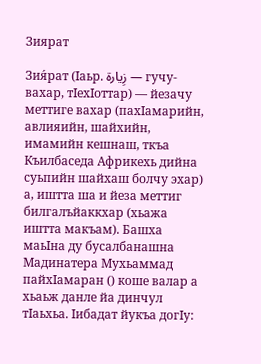Зиярат

Зия́рат (Ӏаьр. زِيارة — гучу-вахар, тӀехӀоттар) — йезачу меттиге вахар (пахӀамарийн, авлияийн, шайхийн, имамийн кешнаш, ткъа Къилбаседа Африкехь дийна суьпийн шайхаш болчу эхар) а, иштта ша и йеза меттиг билгалъйаккхар (хьажа иштта макъам). Башха маьӀна ду бусалбанашна Мадинатера Мухьаммад пайхӀамаран () коше валар а хьаьж данле йа динчул тӀаьхьа. Ӏибадат йукъа догӀу: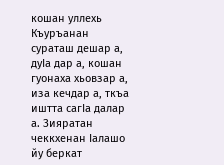кошан уллехь Къуръанан сураташ дешар а, дуӀа дар а, кошан гуонаха хьовзар а, иза кечдар а, ткъа иштта сагӀа далар а. Зияратан чеккхенан Ӏалашо йу беркат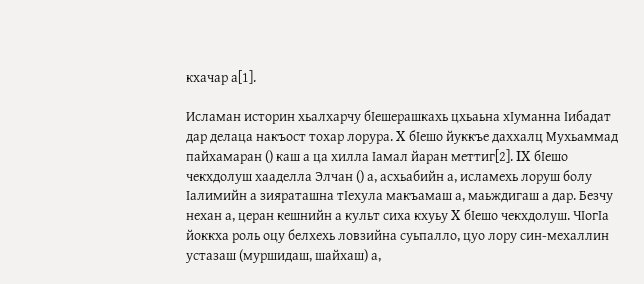кхачар а[1].

Исламан историн хьалхарчу бӀешерашкахь цхьаьна хӀуманна Ӏибадат дар делаца накъост тохар лорура. X бӀешо йуккъе даххалц Мухьаммад пайхамаран () каш а ца хилла Ӏамал йаран меттиг[2]. IX бӀешо чекхдолуш хааделла Элчан () а, асхьабийн а, исламехь лоруш болу Ӏалимийн а зияраташна тӀехула макъамаш а, маьждигаш а дар. Безчу нехан а, церан кешнийн а культ сиха кхуьу X бӀешо чекхдолуш. ЧӀогӀа йоккха роль оцу белхехь ловзийна суьпалло, цуо лору син-мехаллин устазаш (муршидаш, шайхаш) а,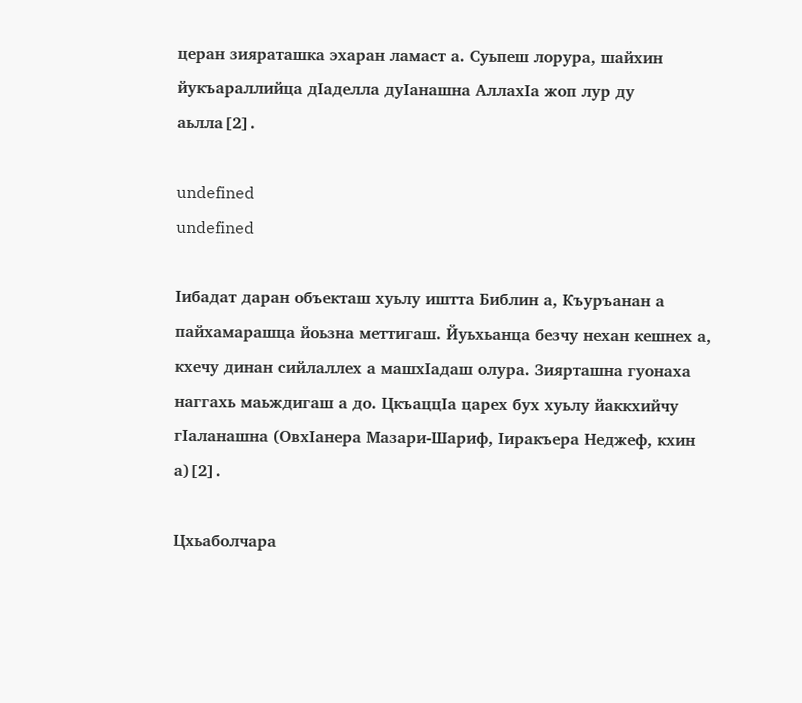церан зияраташка эхаран ламаст а. Суьпеш лорура, шайхин йукъараллийца дӀаделла дуӀанашна АллахӀа жоп лур ду аьлла[2].

undefined
undefined

Ӏибадат даран объекташ хуьлу иштта Библин а, Къуръанан а пайхамарашца йоьзна меттигаш. Йуьхьанца безчу нехан кешнех а, кхечу динан сийлаллех а машхӀадаш олура. Зиярташна гуонаха наггахь маьждигаш а до. ЦкъаццӀа царех бух хуьлу йаккхийчу гӀаланашна (ОвхӀанера Мазари-Шариф, Ӏиракъера Неджеф, кхин а)[2].

Цхьаболчара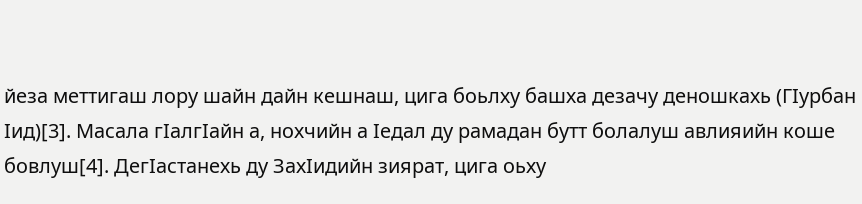йеза меттигаш лору шайн дайн кешнаш, цига боьлху башха дезачу деношкахь (ГӀурбан Ӏид)[3]. Масала гӀалгӀайн а, нохчийн а Ӏедал ду рамадан бутт болалуш авлияийн коше бовлуш[4]. ДегӀастанехь ду ЗахӀидийн зиярат, цига оьху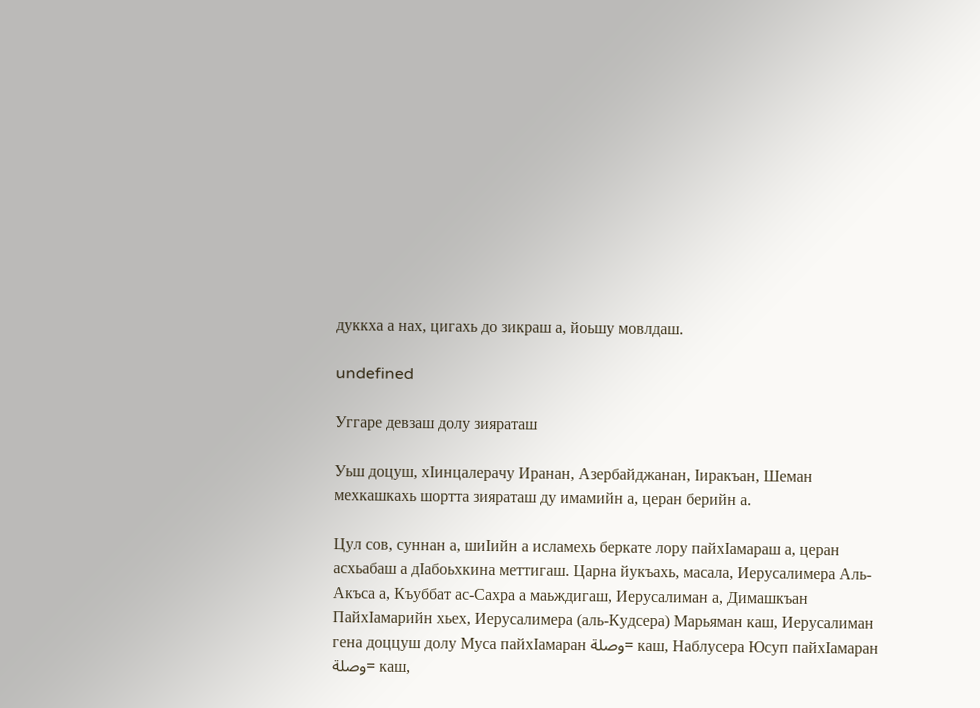дуккха а нах, цигахь до зикраш а, йоьшу мовлдаш.

undefined

Уггаре девзаш долу зияраташ

Уьш доцуш, хӀинцалерачу Иранан, Азербайджанан, Ӏиракъан, Шеман мехкашкахь шортта зияраташ ду имамийн а, церан берийн а.

Цул сов, суннан а, шиӀийн а исламехь беркате лору пайхӀамараш а, церан асхьабаш а дӀабоьхкина меттигаш. Царна йукъахь, масала, Иерусалимера Аль-Акъса а, Къуббат ас-Сахра а маьждигаш, Иерусалиман а, Димашкъан ПайхӀамарийн хьех, Иерусалимера (аль-Кудсера) Марьяман каш, Иерусалиман гена доццуш долу Муса пайхӀамаран وصلة= каш, Наблусера Юсуп пайхӀамаран وصلة= каш,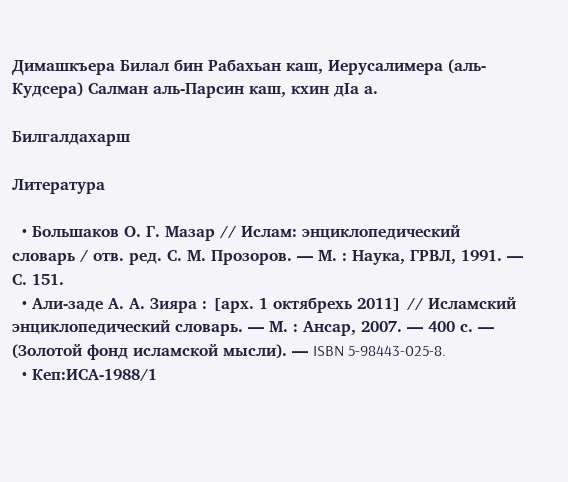Димашкъера Билал бин Рабахьан каш, Иерусалимера (аль-Кудсера) Салман аль-Парсин каш, кхин дӀа а.

Билгалдахарш

Литература

  • Большаков О. Г. Мазар // Ислам: энциклопедический словарь / отв. ред. С. М. Прозоров. — М. : Наука, ГРВЛ, 1991. — С. 151.
  • Али-заде А. А. Зияра : [арх. 1 октябрехь 2011] // Исламский энциклопедический словарь. — М. : Ансар, 2007. — 400 с. — (Золотой фонд исламской мысли). — ISBN 5-98443-025-8.
  • Кеп:ИСА-1988/1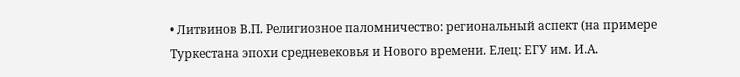• Литвинов В.П. Религиозное паломничество: региональный аспект (на примере Туркестана эпохи средневековья и Нового времени. Елец: ЕГУ им. И.А.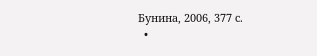Бунина, 2006, 377 с.
  •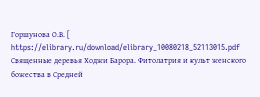Горшунова О.В. [ https://elibrary.ru/download/elibrary_10080218_52113015.pdf Священные деревья Ходжи Барора. Фитолатрия и культ женского божества в Средней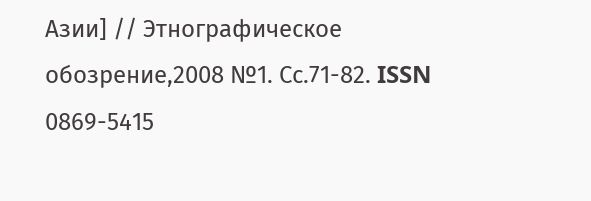Азии] // Этнографическое обозрение,2008 №1. Сс.71-82. ISSN 0869-5415